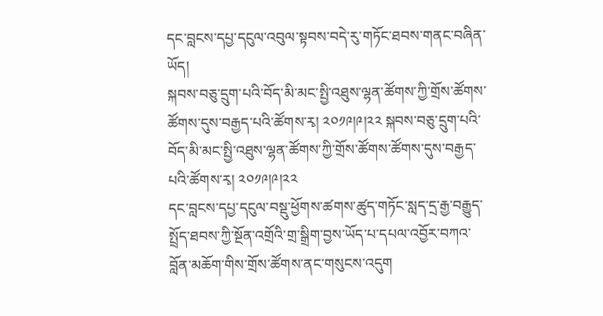དང་བླངས་དཔྱ་དངུལ་འབུལ་སྟབས་བདེ་རུ་གཏོང་ཐབས་གནང་བཞིན་ཡོད།
སྐབས་བཅུ་དྲུག་པའི་བོད་མི་མང་སྤྱི་འཐུས་ལྷན་ཚོགས་ཀྱི་གྲོས་ཚོགས་ཚོགས་དུས་བརྒྱད་པའི་ཚོགས་རྭ། ༢༠༡༩།༩།༢༢ སྐབས་བཅུ་དྲུག་པའི་བོད་མི་མང་སྤྱི་འཐུས་ལྷན་ཚོགས་ཀྱི་གྲོས་ཚོགས་ཚོགས་དུས་བརྒྱད་པའི་ཚོགས་རྭ། ༢༠༡༩།༩།༢༢
དང་བླངས་དཔྱ་དངུལ་བསྡུ་ཕྱོགས་ཚགས་ཚུད་གཏོང་སླད་དྲ་རྒྱ་བརྒྱུད་སྤྲོད་ཐབས་ཀྱི་སྔོན་འགྲོའི་གྲ་སྒྲིག་བྱས་ཡོད་པ་དཔལ་འབྱོར་བཀའ་བློན་མཆོག་གིས་གྲོས་ཚོགས་ནང་གསུངས་འདུག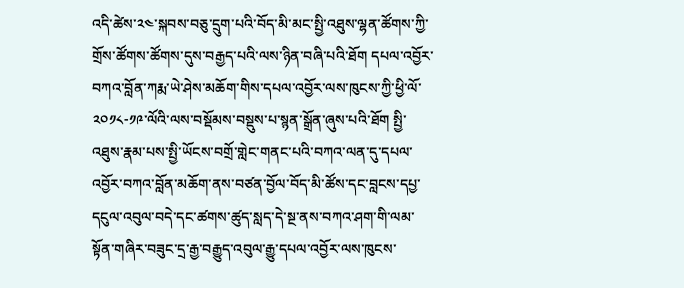འདི་ཚེས་༢༤་སྐབས་བཅུ་དྲུག་པའི་བོད་མི་མང་སྤྱི་འཐུས་ལྷན་ཚོགས་ཀྱི་གྲོས་ཚོགས་ཚོགས་དུས་བརྒྱད་པའི་ལས་ཉིན་བཞི་པའི་ཐོག དཔལ་འབྱོར་བཀའ་བློན་ཀརྨ་ཡེ་ཤེས་མཆོག་གིས་དཔལ་འབྱོར་ལས་ཁུངས་ཀྱི་ཕྱི་ལོ་༢༠༡༨-༡༩་ལོའི་ལས་བསྡོམས་བསྡུས་པ་སྙན་སྒྲོན་ཞུས་པའི་ཐོག སྤྱི་འཐུས་རྣམ་པས་སྤྱི་ཡོངས་བགྲོ་གླེང་གནང་པའི་བཀའ་ལན་དུ་དཔལ་འབྱོར་བཀའ་བློན་མཆོག་ནས་བཙན་བྱོལ་བོད་མི་ཚོས་དང་བླངས་དཔྱ་དངུལ་འབུལ་བདེ་དང་ཚགས་ཚུད་སླད་དེ་སྔ་ནས་བཀའ་ཤག་གི་ལམ་སྟོན་གཞིར་བཟུང་དྲ་རྒྱ་བརྒྱུད་འབུལ་རྒྱུ་དཔལ་འབྱོར་ལས་ཁུངས་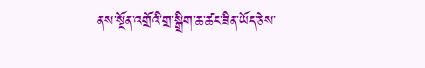ནས་སྔོན་འགྲོའི་གྲ་སྒྲིག་ཆ་ཚང་ཟིན་ཡོད་ཅེས་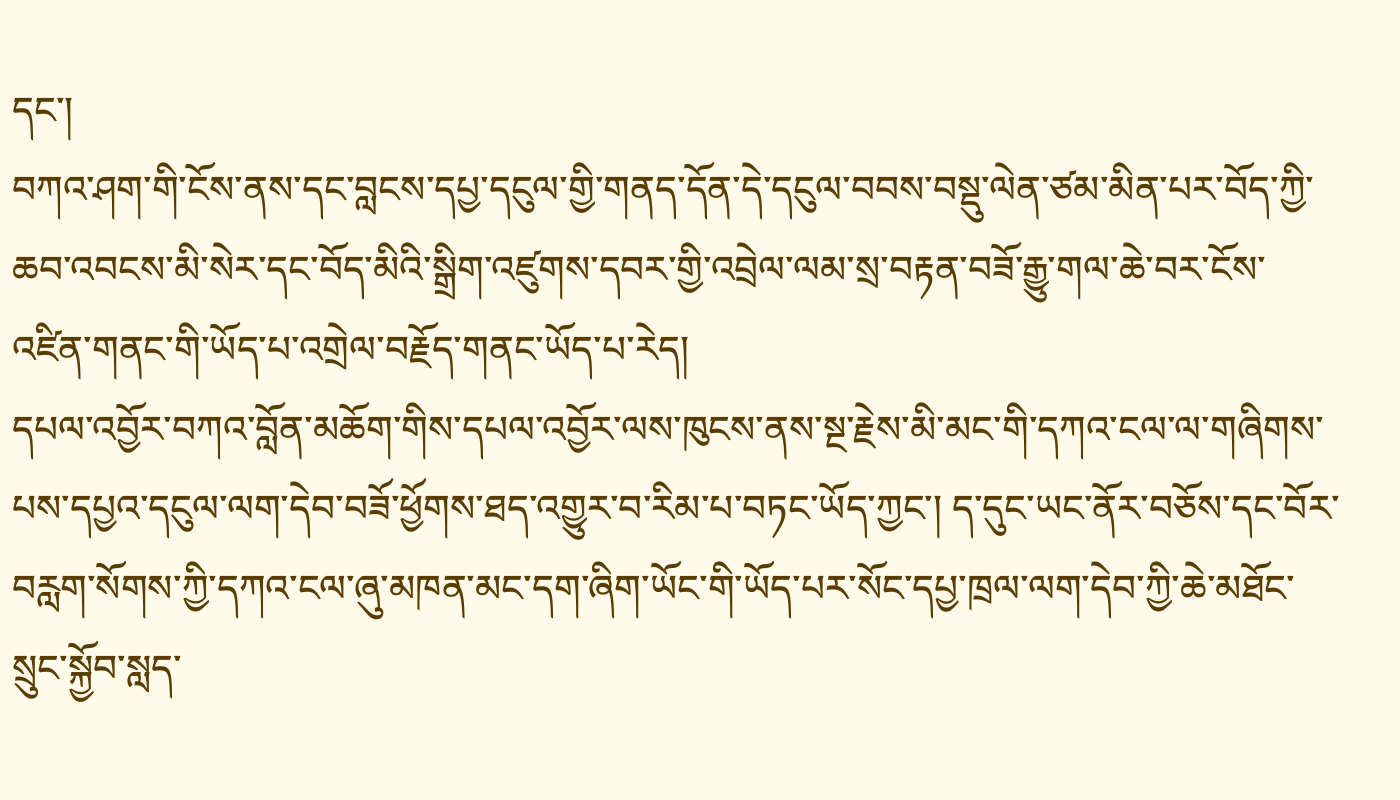དང་།
བཀའ་ཤག་གི་ངོས་ནས་དང་བླངས་དཔྱ་དངུལ་གྱི་གནད་དོན་དེ་དངུལ་བབས་བསྡུ་ལེན་ཙམ་མིན་པར་བོད་ཀྱི་ཆབ་འབངས་མི་སེར་དང་བོད་མིའི་སྒྲིག་འཛུགས་དབར་གྱི་འབྲེལ་ལམ་སྲ་བརྟན་བཟོ་རྒྱུ་གལ་ཆེ་བར་ངོས་འཛིན་གནང་གི་ཡོད་པ་འགྲེལ་བརྗོད་གནང་ཡོད་པ་རེད།
དཔལ་འབྱོར་བཀའ་བློན་མཆོག་གིས་དཔལ་འབྱོར་ལས་ཁུངས་ནས་སྔ་རྗེས་མི་མང་གི་དཀའ་ངལ་ལ་གཞིགས་པས་དཔྱའ་དངུལ་ལག་དེབ་བཟོ་ཕྱོགས་ཐད་འགྱུར་བ་རིམ་པ་བཏང་ཡོད་ཀྱང་། ད་དུང་ཡང་ནོར་བཅོས་དང་བོར་བརླག་སོགས་ཀྱི་དཀའ་ངལ་ཞུ་མཁན་མང་དག་ཞིག་ཡོང་གི་ཡོད་པར་སོང་དཔྱ་ཁྲལ་ལག་དེབ་ཀྱི་ཆེ་མཐོང་སྲུང་སྐྱོབ་སླད་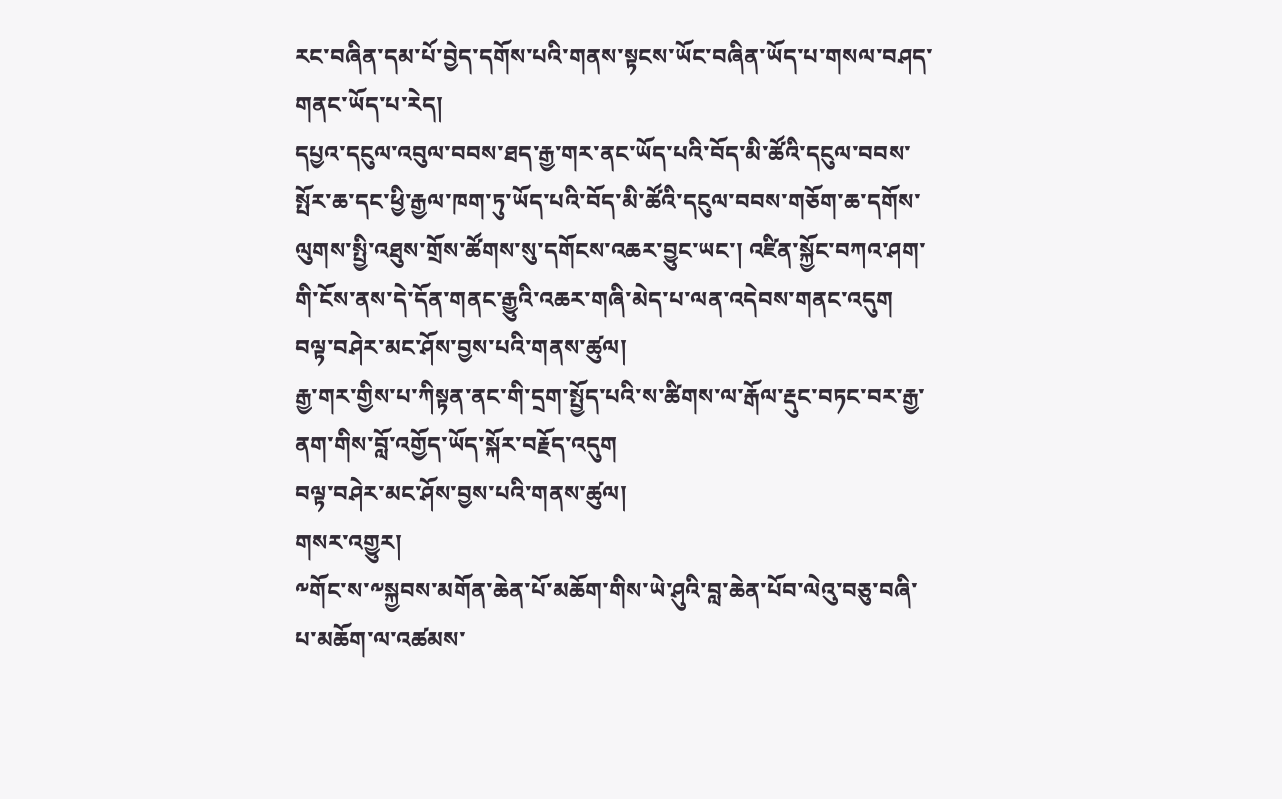རང་བཞིན་དམ་པོ་བྱེད་དགོས་པའི་གནས་སྟངས་ཡོང་བཞིན་ཡོད་པ་གསལ་བཤད་གནང་ཡོད་པ་རེད།
དཔྱའ་དངུལ་འབུལ་བབས་ཐད་རྒྱ་གར་ནང་ཡོད་པའི་བོད་མི་ཚོའི་དངུལ་བབས་སྤོར་ཆ་དང་ཕྱི་རྒྱལ་ཁག་ཏུ་ཡོད་པའི་བོད་མི་ཚོའི་དངུལ་བབས་གཅོག་ཆ་དགོས་ལུགས་སྤྱི་འཐུས་གྲོས་ཚོགས་སུ་དགོངས་འཆར་བྱུང་ཡང་། འཛིན་སྐྱོང་བཀའ་ཤག་གི་ངོས་ནས་དེ་དོན་གནང་རྒྱུའི་འཆར་གཞི་མེད་པ་ལན་འདེབས་གནང་འདུག
བལྟ་བཤེར་མང་ཤོས་བྱས་པའི་གནས་ཚུལ།
རྒྱ་གར་གྱིས་པ་ཀིསྟན་ནང་གི་དྲག་སྤྱོད་པའི་ས་ཚིགས་ལ་རྒོལ་རྡུང་བཏང་བར་རྒྱ་ནག་གིས་བློ་འགྱོད་ཡོད་སྐོར་བརྗོད་འདུག
བལྟ་བཤེར་མང་ཤོས་བྱས་པའི་གནས་ཚུལ།
གསར་འགྱུར།
༸གོང་ས་༸སྐྱབས་མགོན་ཆེན་པོ་མཆོག་གིས་ཡེ་ཤུའི་བླ་ཆེན་པོབ་ལེའུ་བཅུ་བཞི་པ་མཆོག་ལ་འཚམས་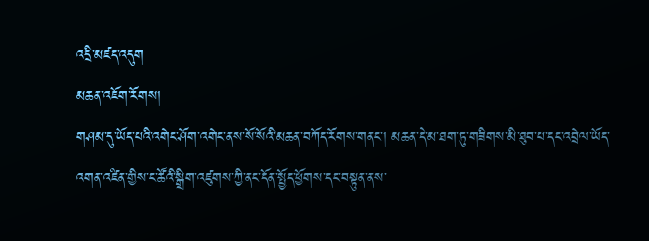འདྲི་མཛད་འདུག
མཆན་འཇོག་རོགས།
གཤམ་དུ་ཡོད་པའི་འགེང་ཤོག་འགེང་ནས་སོ་སོའི་མཆན་བཀོད་རོགས་གནང་། མཆན་དེ་མ་ཐག་ཏུ་གཟིགས་མི་ཐུབ་པ་དང་འབྲེལ་ཡོད་འགན་འཛིན་གྱིས་ང་ཚོའི་སྒྲིག་འཛུགས་ཀྱི་ནང་དོན་སྤྱོད་ཕྱོགས་དང་བསྟུན་ནས་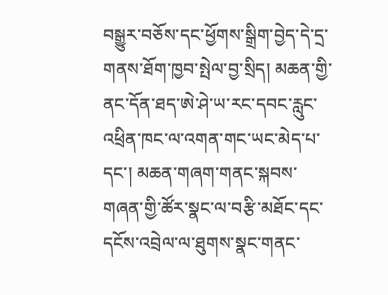བསྒྱུར་བཅོས་དང་ཕྱོགས་སྒྲིག་བྱེད་དེ་དྲ་གནས་ཐོག་ཁྱབ་སྤེལ་བྱ་སྲིད། མཆན་གྱི་ནང་དོན་ཐད་ཨེ་ཤེ་ཡ་རང་དབང་རླུང་འཕྲིན་ཁང་ལ་འགན་གང་ཡང་མེད་པ་དང་། མཆན་གཞག་གནང་སྐབས་གཞན་གྱི་ཚོར་སྣང་ལ་བརྩི་མཐོང་དང་དངོས་འབྲེལ་ལ་ཐུགས་སྣང་གནང་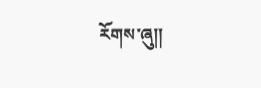རོགས་ཞུ༎